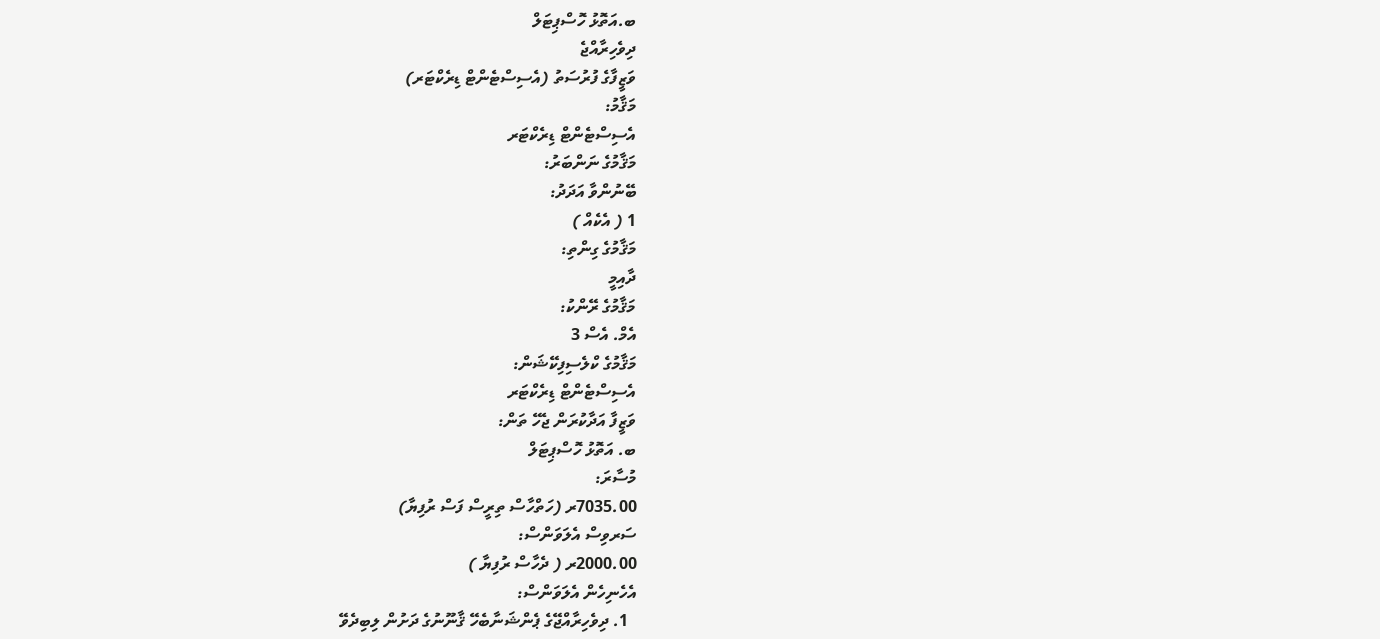ބ.އަތޮޅު ހޮސްޕިޓަލް
ދިވެހިރާއްޖެ
ވަޒީފާގެ ފުރުސަތު (އެސިސްޓެންޓް ޑިރެކްޓަރ)
މަޤާމު:
އެސިސްޓެންޓް ޑިރެކްޓަރ
މަޤާމުގެ ނަންބަރު:
ބޭނުންވާ އަދަދު:
1 ( އެކެއް )
މަޤާމުގެ ގިންތި:
ދާއިމީ
މަޤާމުގެ ރޭންކު:
އެމް. އެސް 3
މަޤާމުގެ ކްލެސިފިކޭޝަން:
އެސިސްޓެންޓް ޑިރެކްޓަރ
ވަޒީފާ އަދާކުރަން ޖެހޭ ތަން:
ބ. އަތޮޅު ހޮސްޕިޓަލް
މުސާރަ:
7035.00ރ (ހަތްހާސް ތިރީސް ފަސް ރުފިޔާ)
ސަރވިސް އެލަވަންސް:
2000.00ރ ( ދެހާސް ރުފިޔާ )
އެހެނިހެން އެލަވަންސް:
  1. ދިވެހިރާއްޖޭގެ ޕެންޝަނާބެހޭ ޤާނޫނުގެ ދަށުން ލިބިދެވޭ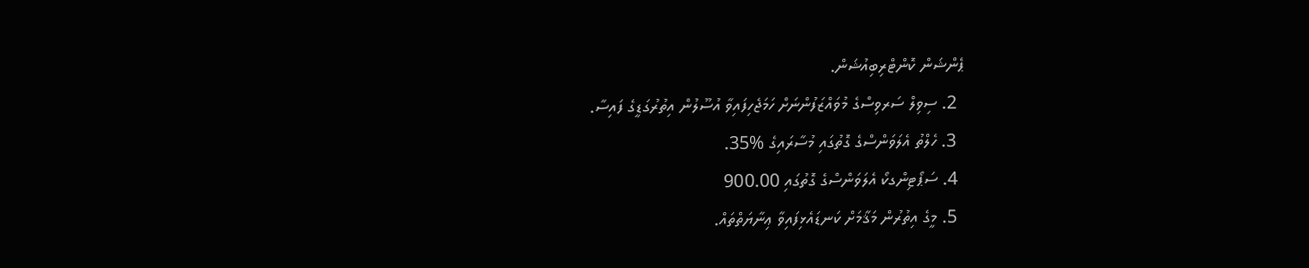ޕެންޝަން ކޮންޓްރިބިއުޝަން.
  2. ސިވިލް ސަރވިސްގެ މުވައްޒަފުންނަށް ހަމަޖެހިފައިވާ އުސޫލުން އިތުރުގަޑީގެ ފައިސާ.
  3. ހެލްތު އެލަވަންސްގެ ގޮތުގައި މުސާރައިގެ %35.
  4. ސަޕޯޓިންގކޯ އެލަވަންސްގެ ގޮތުގައި 900.00
  5. މީގެ އިތުރުން މަޤާމަށް ކަނޑައެޅިފައިވާ ޢިނާޔަތްތައް.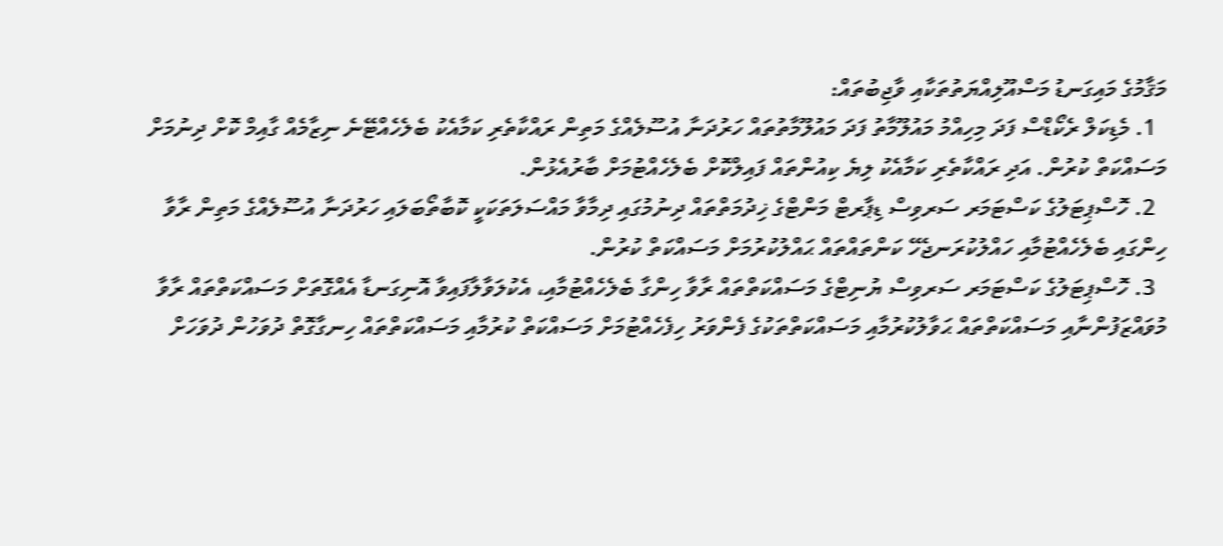މަޤާމުގެ މައިގަނޑު މަސްއޫލިއްޔަތުތަކާއި ވާޖިބުތައް:
  1. މެޑިކަލް ރެކޯޑްސް ފަދަ މިހިއްމު މައުލޫމާތު ފަދަ މައުލޫމާތުތައް ހަރުދަނާ އުސޫލެއްގެ މަތިން ރައްކާތެރި ކަމާއެކު ބެލެހެއްޓޭނެ ނިޒާމެއް ގާއިމް ކޮށް ދިނުމަށް މަސައްކަތް ކުރުން. އަދި ރައްކާތެރި ކަމާއެކު ލިޔެ ކިއުންތައް ފައިލްކޮށް ބެލެހެއްޓުމަށް ބާރުއެޅުން.
  2. ހޮސްޕިޓަލުގެ ކަސްޓަމަރ ސަރވިސް ޑިޕާރޓް މަންޓްގެ ޚިދުމަތްތައް ދިނުމުގައި ދިމާވާ މައްސަލަތަކަކީ ކޮބާތޯބަލައި ހަރުދަނާ އުސޫލެއްގެ މަތިން ރާވާ ހިންގައި ބެލެހެއްޓުމާއި ހައްލުކުރަނޖެހޭ ކަންތައްތައް ޙައްލުކުރުމަށް މަސައްކަތް ކުރުން.
  3. ހޮސްޕިޓަލުގެ ކަސްޓަމަރ ސަރވިސް ޔުނިޓްގެ މަސައްކަތްތައް ރާވާ ހިންގާ ބެލެހެއްޓުމާއި، އެކުލަވާލާފައިވާ އޮނިގަނޑާ އެއްގޮތަށް މަސައްކަތްތައް ރާވާ މުވައްޒަފުންނާއި މަސައްކަތްތައް ޙަވާލުކުރުމާއި މަސައްކަތްތަކުގެ ފެންވަރު ހިފެހެއްޓުމަށް މަސައްކަތް ކުރުމާއި މަސައްކަތްތައް ހިނގާގޮތް ދުވަހުން ދުވަހަށް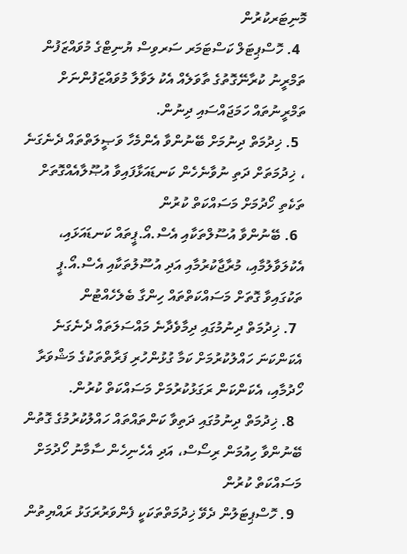މޮނިޓަރކުރުން
  4. ހޮސްޕިޓަލް ކަސްޓަމަރ ސަރވިސް ޔުނިޓްގެ މުވައްޒަފުން ތަމްރީނު ކުރާނޭގޮތުގެ ތާވަލެއް އެކު ލަވާލާ މުވައްޒަފުންނަށް ތަމްރީނުތައް ހަމަޖައްސައި ދިނުން.
  5. ޚިދުމަތް ދިނުމަށް ބޭނުންވާ އެންމެހާ ވަޞީލަތްތައް ދެނެގަނެ ، ޚިދުމަތަށް ދަތި ނުވާނެހެން ކަނޑައަޅާފައިވާ އުޞޫލާއެއްގޮތަށް ތަކެތި ހޯދުމަށް މަސައްކަތް ކުރުން
  6. ބޭނުންވާ އުސޫލްތަކާއި އެސް.އޯ.ޕީތައް ކަނޑައަޅައި، އެކުލަވާލުމާއި، މުރާޖާކުރުމާއި އަދި އުސޫލުތަކާއި އެސް.އޯ.ޕީ ތަކުގައިވާ ގޮތަށް މަސައްކަތްތައް ހިންގާ ބެލެހެއްޓުން
  7. ޚިދުމަތް ދިނުމުގައި ދިމާވެދާނެ މައްސަލަތައް ދެނެގަނެ އެކަންކަނަ ހައްލުކުރުމަށް ކަމާ ގުޅުންހުރި ފަރާތްތަކުގެ މަޝްވަރާ ހޯދުމާއި، އެކަންކަން ރަގަޅުކުރުމަށް މަސައްކަތް ކުރުން.
  8. ޚިދުމަތް ދިނުމުގައި ދަތިވާ ކަންތައްތައް ހައްލުކުރުމުގެ ގޮތުން ބޭނުންވާ ހިއުމަން ރިސޯސް، އަދި އެހެނިހެން ސާމާނު ހޯދުމަށް މަސައްކަތް ކުރުން
  9. ހޮސްޕިޓަލުން ދެވޭ ޚިދުމަތްތަކަކީ ފެންވަރުރަގަޅު ރައްޔިތުން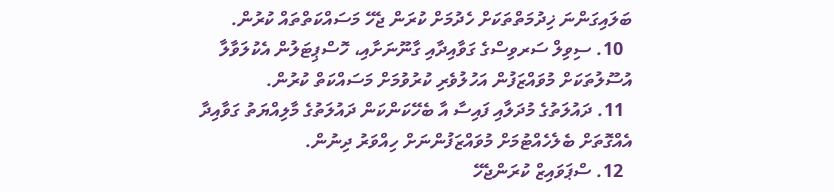ބަލައިގަންނަ ޚިދުމަތްތަކަށް ހެދުމަށް ކުރަން ޖެހޭ މަސައްކަތްތައް ކުރުން.
  10. ސިވިލް ސަރވިސްގެ ގަވާއިދާއި ގާނޫނަށާއި، ހޮސްޕިޓަލުން އެކުލަވާލާ އުސޫލުތަކަށް މުވައްޒަފުން އަހުލުވެރި ކުރުވުމަށް މަސައްކަތް ކުރުން.
  11. ދައުލަތުގެ މުދަލާއި ފައިސާ އާ ބެހޭކަންކަން ދައުލަތުގެ މާލިއްޔަތު ގަވާއިދާ އެއްގޮތަށް ބެލެހެއްޓުމަށް މުވައްޒަފުންނަށް ހިއްވަރު ދިނުން.
  12. ސްޕަވައިޒް ކުރަންޖެހޭ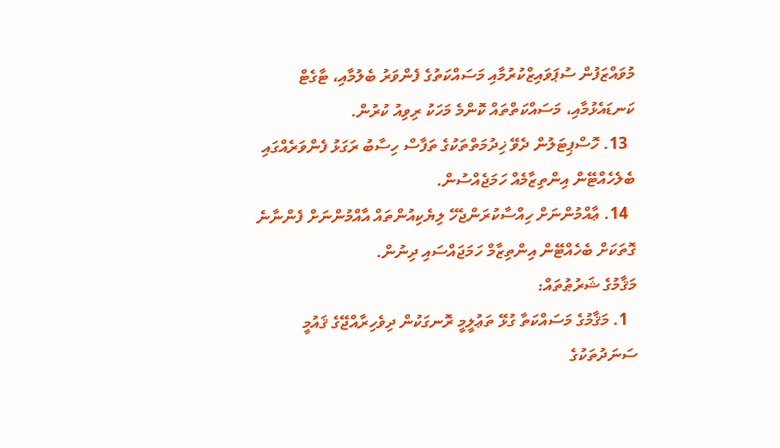މުވައްޒަފުން ސުޕަވައިޒްކުރުމާއި މަސައްކަތުގެ ފެންވަރު ބެލުމާއި، ޓާގެޓް ކަނޑައެޅުމާއި، މަސައްކަތްތައް ކޮންމެ މަހަކު ރިވިއު ކުރުން.
  13. ހޮސްޕިޓަލުން ދެވޭ ޚިދުމަތްތަކުގެ ތަފާސް ހިސާބު ރަގަޅު ފެންވަރެއްގައި ބެލެހެއްޓޭން އިންތިޒާމެއް ހަމަޖެއްސުން.
  14. ޢާއްމުންނަށް ހިއްސާކުރަންޖެހޭ ލިޔެކިއުންތައް އާއްމުންނަށް ފެންނާނެ ގޮތަކަށް ބެހެއްޓޭން އިންތިޒާމް ހަމަޖައްސައި ދިނުން.
މަޤާމުގެ ޝަރުޠުތައް:
  1. މަޤާމުގެ މަސައްކަތާ ގުޅޭ ތަޢުލީމީ ރޮނގަކުން ދިވެހިރާއްޖޭގެ ޤައުމީ ސަނަދުތަކުގެ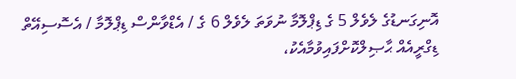އޮނިގަނޑުގެ ލެވެލް 5 ގެ ޑިޕްލޮމާ ނުވަތަ ލެވެލް 6 ގެ / އެޑްވާންސް ޑިޕްލޮމާ / އެސޮސިއޭތް ޑިގްރީއެއް ޙާޞިލްކޮށްފައިވުމާއެކު،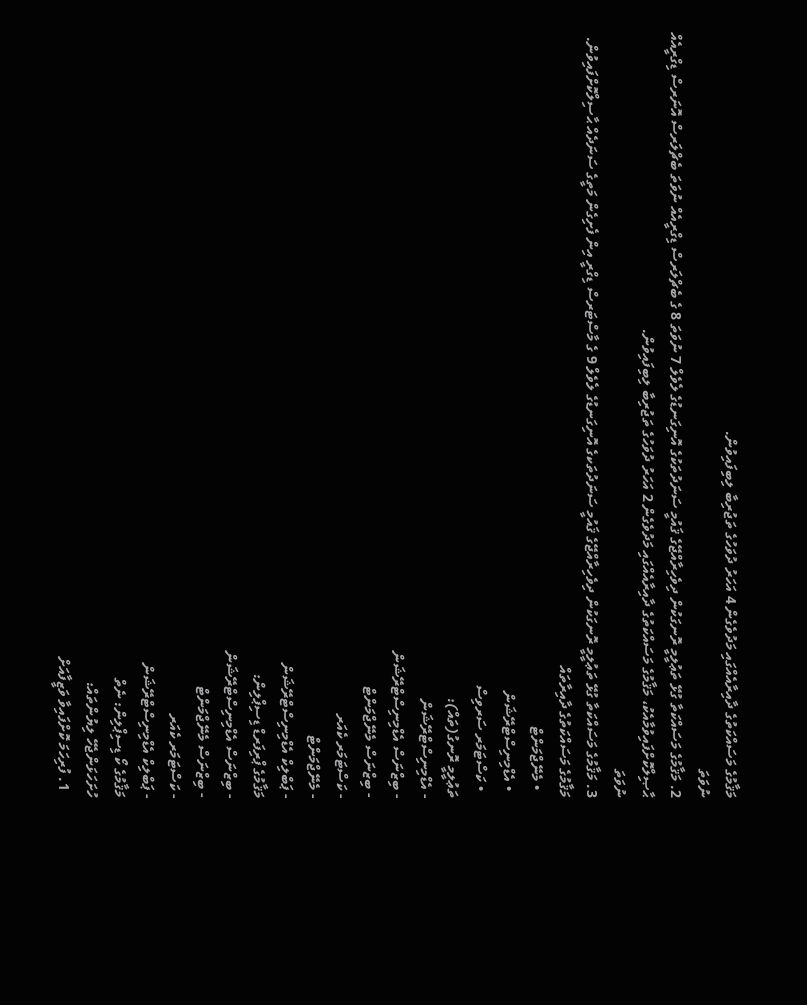މަޤާމުގެ މަސައްކަތުގެ ދާއިރާއެއްގައި މަދުވެގެން 4 އަހަރު ދުވަހުގެ ތަޖުރިބާ ލިބިފައިވުން.
ނުވަތަ
2. މަޤާމުގެ މަސައްކަތާ ގުޅޭ ތަޢުލީމީ ރޮނގަކުން ދިވެހިރާއްޖޭގެ ޤައުމީ ސަނަދުތަކުގެ އޮނިގަނޑުގެ ލެވެލް 7 ނުވަތަ 8 ގެ ބެޗްލަރސް ޑިގްރީއެއް ނުވަތަ ބެޗްލަރސް އޮނަރސް ޑިގްރީއެއް ޙާޞިލްކޮށްފައިވުމާއެކު، މަޤާމުގެ މަސައްކަތުގެ ދާއިރާއެއްގައި މަދުވެގެން 2 އަހަރު ދުވަހުގެ ތަޖުރިބާ ލިބިފައިވުން.
ނުވަތަ
3. މަޤާމުގެ މަސައްކަތާ ގުޅޭ ތަޢުލީމީ ރޮނގަކުން ދިވެހިރާއްޖޭގެ ޤައުމީ ސަނަދުތަކގެ އޮނިގަނޑުގެ ލެވެލް 9 ގެ މާސްޓަރސް ޑިގްރީ އިން ފެށިގެން މަތީގެ ސަނަދެއް ޙާސިލްކޮށްފައިވުން.
މަޤާމުގެ މަސައްކަތުގެ ދާއިރާތައް
  • މެނޭޖްމަންޓް
  • އެޑްމިނިސްޓްރޭޝަން
  • ކަސްޓަމަރ ސަރވިސް
ތަޢުލީމީ ރޮނގު(ތައް):
- އެޑްމިނިސްޓްރޭޝަން
- ބިޒްނަސް އެޑްމިނިސްޓްރޭޝަން
- ބިޒްނަސް މެނޭޖްމަންޓް
- ކަސްޓަމަރ ކެއަރ
- މެނޭޖްމަންޓް
- ޕަބްލިކް އެޑްމިނިސްޓްރޭޝަން
މަޤާމުގެ ޕްރިފަރޑް ޑިސިޕްލިން:
- ބިޒްނަސް އެޑްމިނިސްޓްރޭޝަން
- ބިޒްނަސް މެނޭޖްމަންޓް
- ކަސްޓަމަރ ކެއަރ
- ޕަބްލިކް އެޑްމިނިސްޓްރޭޝަން
މަޤާމުގެ ކޯ ޑިސިޕްލިން: ނެތް
ހުށަހަޅަންޖެހޭ ލިޔުންތައް:
  1. ފުރިހަމަ ކޮށްފައިވާ ވަޒީފާއަށް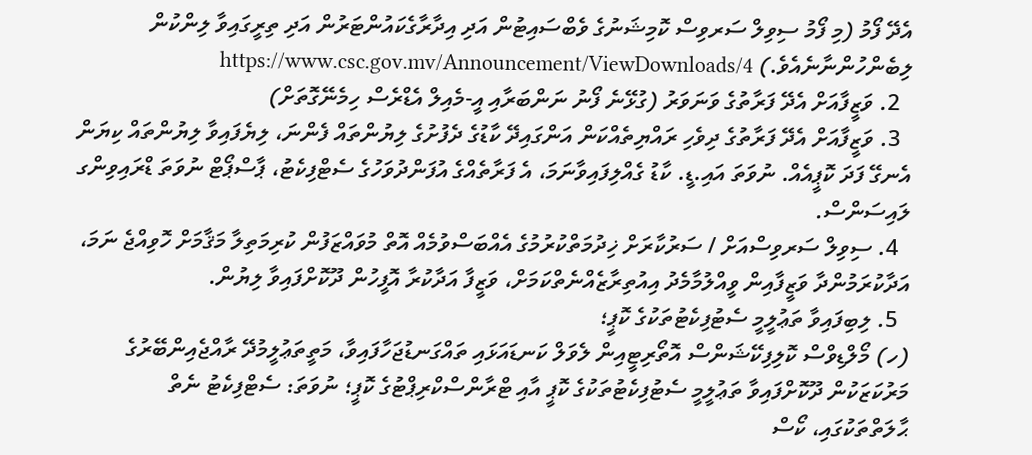އެދޭ ފޯމު (މި ފޯމު ސިވިލް ސަރވިސް ކޮމިޝަނުގެ ވެބްސައިޓުން އަދި އިދާރާގެކައުންޓަރުން އަދި ތިރީގައިވާ ލިންކުން ލިބެންހުންނާނެއެވެ.) https://www.csc.gov.mv/Announcement/ViewDownloads/4
  2. ވަޒީފާއަށް އެދޭ ފަރާތުގެ ވަނަވަރު (ގުޅޭނެ ފޯނު ނަންބަރާއި އީ-މެއިލް އެޑްރެސް ހިމެނޭގޮތަށް)
  3. ވަޒީފާއަށް އެދޭ ފަރާތުގެ ދިވެހި ރައްޔިތެއްކަން އަންގައިދޭ ކާޑުގެ ދެފުށުގެ ލިޔުންތައް ފެންނަ، ލިޔެފައިވާ ލިޔުންތައް ކިޔަން އެނގޭ ފަދަ ކޮޕީއެއް. ނުވަތަ އައި.ޑީ. ކާޑު ގެއްލިފައިވާނަމަ، އެ ފަރާތެއްގެ އުފަންދުވަހުގެ ސެޓްފިކެޓު، ޕާސްޕޯޓް ނުވަތަ ޑްރައިވިންގ ލައިސަންސް.
  4. ސިވިލް ސަރވިސްއަށް / ސަރުކާރަށް ޚިދުމަތްކުރުމުގެ އެއްބަސްވުމެއް އޮތް މުވައްޒަފުން ކުރިމަތިލާ މަޤާމަށް ހޮވިއްޖެ ނަމަ، އަދާކުރަމުންދާ ވަޒީފާއިން ވީއްލުމާމެދު އިއުތިރާޒެއްނެތްކަމަށް، ވަޒީފާ އަދާކުރާ އޮފީހުން ދޫކޮށްފައިވާ ލިޔުން.
  5. ލިބިފައިވާ ތަޢުލީމީ ސެޓުފިކެޓުތަކުގެ ކޮޕީ؛
(ހ) މޯލްޑިވްސް ކޮލިފިކޭޝަންސް އޮތޯރިޓީއިން ލެވަލް ކަނޑައަޅައި ތައްގަނޑުޖަހާފައިވާ، މަތީތަޢުލީމުދޭ ރާއްޖެއިންބޭރުގެ މަރުކަޒަކުން ދޫކޮށްފައިވާ ތަޢުލީމީ ސެޓުފިކެޓުތަކުގެ ކޮޕީ އާއި ޓްރާންސްކްރިޕްޓުގެ ކޮޕީ؛ ނުވަތަ: ސެޓްފިކެޓު ނެތް ޙާލަތްތަކުގައި، ކޯސް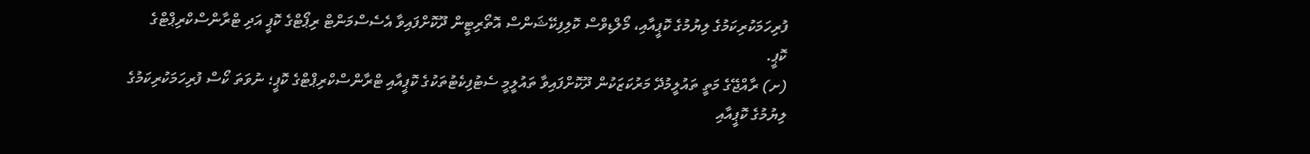ފުރިހަމަކުރިކަމުގެ ލިޔުމުގެ ކޮޕީއާއި، މޯލްޑިވްސް ކޮލިފިކޭޝަންސް އޮތޯރިޓީން ދޫކޮށްފައިވާ އެސެސްމަންޓް ރިޕޯޓްގެ ކޮޕީ އަދި ޓްރާންސްކްރިޕްޓްގެ ކޮޕީ.
(ށ) ރާއްޖޭގެ މަތީ ތައުލީމުދޭ މަރުކަޒަކުން ދޫކޮށްފައިވާ ތައުލީމީ ސެޓުފިކެޓުތަކުގެ ކޮޕީއާއި ޓްރާންސްކްރިޕްޓްގެ ކޮޕީ؛ ނުވަތަ ކޯސް ފުރިހަމަކުރިކަމުގެ ލިޔުމުގެ ކޮޕީއާއި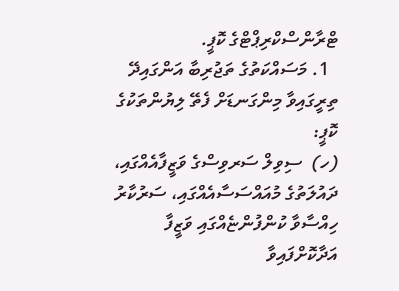ޓްރާންސްކްރިޕްޓްގެ ކޮޕީ.
  1. މަސައްކަތުގެ ތަޖުރިބާ އަންގައިދޭ ތިރީގައިވާ މިންގަނޑަށް ފެތޭ ލިޔުންތަކުގެ ކޮޕީ:
(ހ)  ސިވިލް ސަރވިސްގެ ވަޒީފާއެއްގައި، ދައުލަތުގެ މުއައްސަސާއެއްގައި، ސަރުކާރު ހިއްސާވާ ކުންފުންޏެއްގައި ވަޒީފާ އަދާކޮށްފައިވާ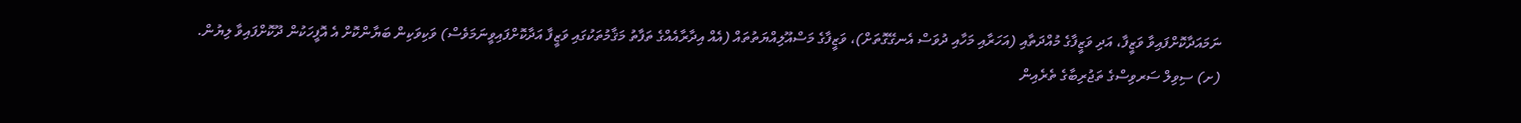ނަމައަދާކޮށްފައިވާ ވަޒީފާ، އަދި ވަޒީފާގެ މުއްދަތާއި (އަހަރާއި މަހާއި ދުވަސް އެނގޭގޮތަށް)، ވަޒީފާގެ މަސްއޫލިއްޔަތުތައް (އެއް އިދާރާއެއްގެ ތަފާތު މަޤާމުތަކުގައި ވަޒީފާ އަދާކޮށްފައިވީނަމަވެސް) ވަކިވަކިން ބަޔާންކޮށް އެ އޮފީހަކުން ދޫކޮށްފައިވާ ލިޔުން.
(ށ) ސިވިލް ސަރވިސްގެ ތަޖުރިބާގެ ތެރެއިން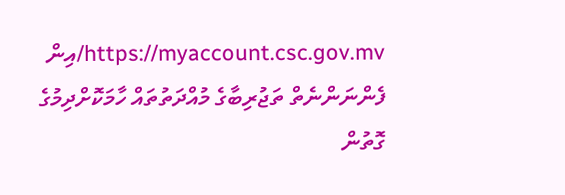https://myaccount.csc.gov.mv/އިން ފެންނަންނެތް ތަޖުރިބާގެ މުއްދަތުތައް ހާމަކޮށްދިމުގެ ގޮތުން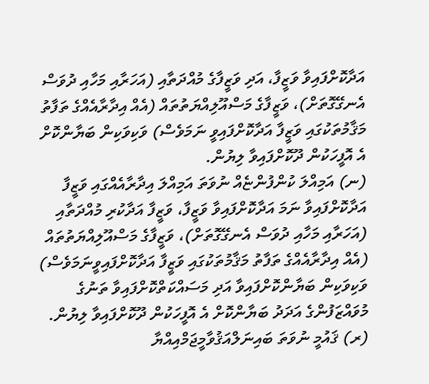އަދާކޮށްފައިވާ ވަޒީފާ، އަދި ވަޒީފާގެ މުއްދަތާއި (އަހަރާއި މަހާއި ދުވަސް އެނގޭގޮތަށް)، ވަޒީފާގެ މަސްއޫލިއްޔަތުތައް (އެއް އިދާރާއެއްގެ ތަފާތު މަޤާމުތަކުގައި ވަޒީފާ އަދާކޮށްފައިވީ ނަމަވެސް) ވަކިވަކިން ބަޔާންކޮށް އެ އޮފީހަކުން ދޫކޮށްފައިވާ ލިޔުން.
(ނ) އަމިއްލަ ކުންފުންޏެއް ނުވަތަ އަމިއްލަ އިދާރާއެއްގައި ވަޒީފާ އަދާކޮށްފައިވާ ނަމަ އަދާކޮށްފައިވާ ވަޒީފާ، ވަޒީފާ އަދާކުރި މުއްދަތާއި (އަހަރާއި މަހާއި ދުވަސް އެނގޭގޮތަށް)، ވަޒީފާގެ މަސްއޫލިއްޔަތުތައް (އެއް އިދާރާއެއްގެ ތަފާތު މަޤާމުތަކުގައި ވަޒީފާ އަދާކޮށްފައިވީނަމަވެސް) ވަކިވަކިން ބަޔާންކޮށްފައިވާ އަދި މަސައްކަތްކޮށްފައިވާ ތަނުގެ މުވައްޒަފުންގެ އަދަދު ބަޔާންކޮށް އެ އޮފީހަކުން ދޫކޮށްފައިވާ ލިޔުން.
(ރ) ޤައުމީ ނުވަތަ ބައިނަލްއަޤުވާމީޖަމްއިއްޔާ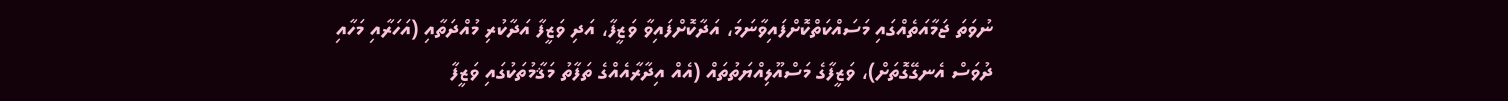ނުވަތަ ޖަމާއަތެއްގައި މަސައްކަތްކޮށްފައިވާނަމަ، އަދާކޮށްފައިވާ ވަޒީފާ، އަދި ވަޒީފާ އަދާކުރި މުއްދަތާއި (އަހަރާއި މަހާއި ދުވަސް އެނގޭގޮތަށް)، ވަޒީފާގެ މަސްއޫލިއްޔަތުތައް (އެއް އިދާރާއެއްގެ ތަފާތު މަޤާމުތަކުގައި ވަޒީފާ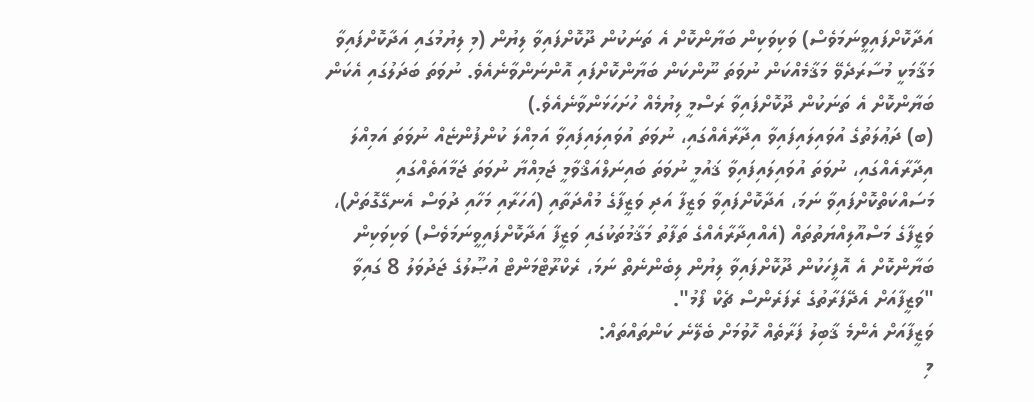އަދާކޮށްފައިވީނަމަވެސް) ވަކިވަކިން ބަޔާންކޮށް އެ ތަނަކުން ދޫކޮށްފައިވާ ލިޔުން (މި ލިޔުމުގައި އަދާކޮށްފައިވާ މަޤާމަކީ މުސާރަދެވޭ މަޤާމެއްކަން ނުވަތަ ނޫންކަން ބަޔާންކޮށްފައި އޮންނަންވާނެއެވެ. ނުވަތަ ބަދަލުގައި އެކަން ބަޔާންކޮށް އެ ތަނަކުން ދޫކޮށްފައިވާ ރަސްމީ ލިޔުމެއް ހުށަހަޅަންވާނެއެވެ.)
(ބ) ދަޢުލަތުގެ އުވައިލައިފައިވާ އިދާރާއެއްގައި، ނުވަތަ އުވައިލައިފައިވާ އަމިއްލަ ކުންފުންޏެއް ނުވަތަ އަމިއްލަ އިދާރާއެއްގައި، ނުވަތަ އުވައިލައިފައިވާ ޤައުމީ ނުވަތަ ބައިނަލްއަޤްވާމީ ޖަމިއްޔާ ނުވަތަ ޖަމާއަތެއްގައި މަސައްކަތްކޮށްފައިވާ ނަމަ، އަދާކޮށްފައިވާ ވަޒީފާ އަދި ވަޒީފާގެ މުއްދަތާއި (އަހަރާއި މަހާއި ދުވަސް އެނގޭގޮތަށް)، ވަޒީފާގެ މަސްއޫލިއްޔަތުތައް (އެއްއިދާރާއެއްގެ ތަފާތު މަޤާމުތަކުގައި ވަޒީފާ އަދާކޮށްފައިވީނަމަވެސް) ވަކިވަކިން ބަޔާންކޮށް އެ އޮފީހަކުން ދޫކޮށްފައިވާ ލިޔުން ލިބެންނެތް ނަމަ، ރެކްރޫޓްމަންޓް އުޞޫލުގެ ޖަދުވަލު 8 ގައިވާ "ވަޒީފާއަށް އެދޭފަރާތުގެ ރެފަރެންސް ޗެކް ފޯމު".
ވަޒީފާއަށް އެންމެ ޤާބިލު ފަރާތެއް ހޮވުމަށް ބެލޭނެ ކަންތައްތައް:
މި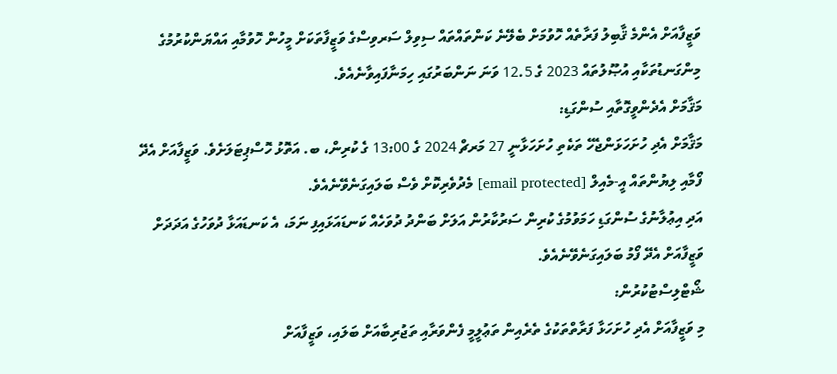ވަޒީފާއަށް އެންމެ ޤާބިލު ފަރާތެއް ހޮވުމަށް ބެލޭނެ ކަންތައްތައް ސިވިލް ސަރވިސްގެ ވަޒީފާތަކަށް މީހުން ހޮވުމާއި އައްޔަންކުރުމުގެ މިންގަނޑުތަކާއި އުޞޫލުތައް 2023 ގެ 12.5 ވަނަ ނަންބަރުގައި ހިމަނާފައިވާނެއެވެ.
މަޤާމަށް އެދެންވީގޮތާއި ސުންގަޑި:
މަޤާމަށް އެދި ހުށަހަޅަންޖެހޭ ތަކެތި ހުށަހަޅާނީ 27 މަރޗް 2024 ގެ 13:00 ގެ ކުރިން، ބ. އަތޮޅު ހޮސްޕިޓަލަށެވެ. ވަޒީފާއަށް އެދޭ ފޯމާއި ލިޔުންތައް އީ-މެއިލް [email protected] މެދުވެރިކޮށް ވެސް ބަލައިގަނެވޭނެއެވެ.
އަދި އިޢުލާނުގެ ސުންގަޑި ހަމަވުމުގެ ކުރިން ސަރުކާރުން އަލަށް ބަންދު ދުވަހެއް ކަނޑައަޅައިފި ނަމަ، އެ ކަނޑައަޅާ ދުވަހުގެ އަދަދަށް ވަޒީފާއަށް އެދޭ ފޯމު ބަލައިގަނެވޭނެއެވެ.
ޝޯޓްލިސްޓުކުރުން:
މި ވަޒީފާއަށް އެދި ހުށަހަޅާ ފަރާތްތަކުގެ ތެރެއިން ތަޢުލީމީ ފެންވަރާއި ތަޖުރިބާއަށް ބަލައި، ވަޒީފާއަށް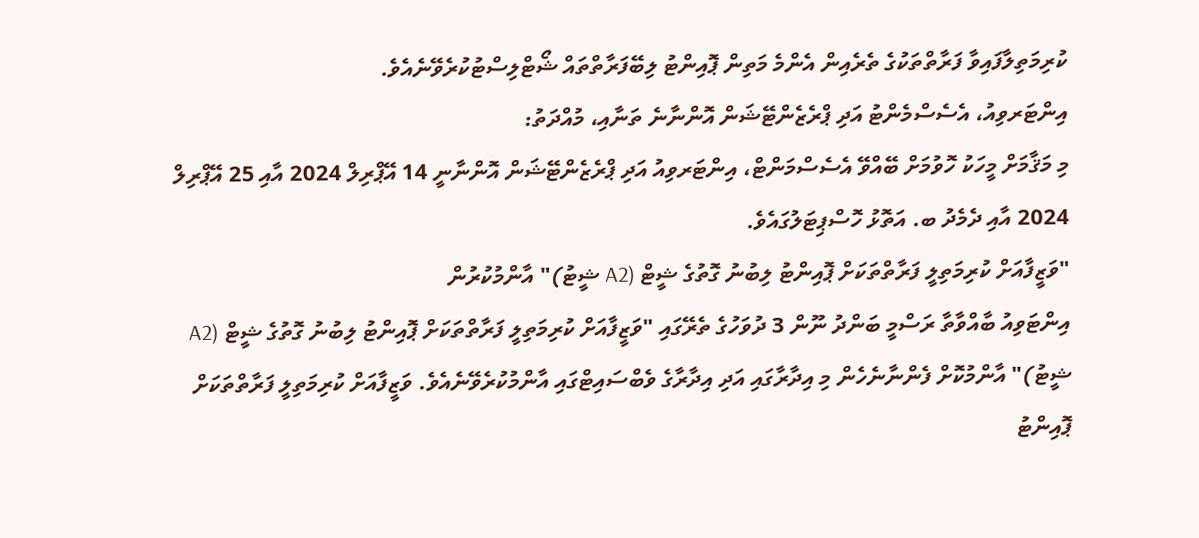ކުރިމަތިލާފައިވާ ފަރާތްތަކުގެ ތެރެއިން އެންމެ މަތިން ޕޮއިންޓު ލިބޭފަރާތްތައް ޝޯޓްލިސްޓުކުރެވޭނެއެވެ.
އިންޓަރވިއު، އެސެސްމެންޓު އަދި ޕްރެޒެންޓޭޝަން އޮންނާނެ ތަނާއި، މުއްދަތު:
މި މަޤާމަށް މީހަކު ހޮވުމަށް ބޭއްވޭ އެސެސްމަންޓް، އިންޓަރވިއު އަދި ޕްރެޒެންޓޭޝަން އޮންނާނީ 14 އޭޕްރިލް 2024 އާއި 25 އޭޕްރިލް 2024 އާއި ދެމެދު ބ. އަތޮޅު ހޮސްޕިޓަލުގައެވެ.
"ވަޒީފާއަށް ކުރިމަތިލީ ފަރާތްތަކަށް ޕޮއިންޓު ލިބުނު ގޮތުގެ ޝީޓް (A2 ޝީޓު)" އާންމުކުރުން
އިންޓަވިއު ބާއްވާތާ ރަސްމީ ބަންދު ނޫން 3 ދުވަހުގެ ތެރޭގައި "ވަޒީފާއަށް ކުރިމަތިލީ ފަރާތްތަކަށް ޕޮއިންޓު ލިބުނު ގޮތުގެ ޝީޓް (A2 ޝީޓު)" އާންމުކޮށް ފެންނާނެހެން މި އިދާރާގައި އަދި އިދާރާގެ ވެބްސައިޓްގައި އާންމުކުރެވޭނެއެވެ. ވަޒީފާއަށް ކުރިމަތިލީ ފަރާތްތަކަށް ޕޮއިންޓު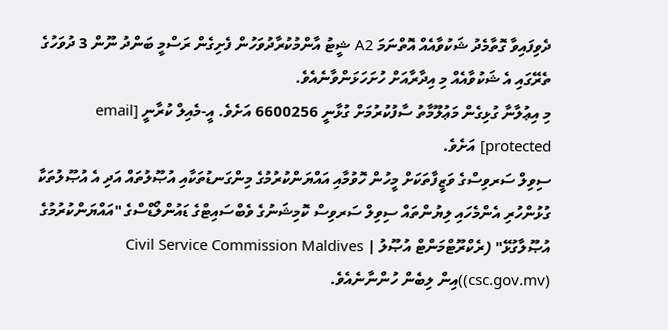ދެވިފައިވާ ގޮތާމެދު ޝަކުވާއެއް އޮތްނަމަ A2 ޝީޓު އާންމުކުރާދުވަހުން ފެށިގެން ރަސްމީ ބަންދު ނޫން 3 ދުވަހުގެ ތެރޭގައި އެ ޝަކުވާއެއް މި އިދާރާއަށް ހުށަހަޅަންވާނެއެވެ.
މި އިޢުލާނާ ގުޅިގެން މަޢުލޫމާތު ސާފުކުރުމަށް ގުޅާނީ 6600256 އަށެވެ. އީ-މެއިލް ކުރާނީ [email protected] އަށެވެ.
ސިވިލް ސަރވިސްގެ ވަޒީފާތަކަށް މީހުން ހޮވުމާއި އައްޔަންކުރުމުގެ މިންގަނޑުތަކާއި އުޞޫލުތައް އަދި އެ އުޞޫލުތަކާ ގުޅުންހުރި އެންމެހައި ލިޔުންތައް ސިވިލް ސަރވިސް ކޮމިޝަނުގެ ވެބްސައިޓްގެ ޑައުންލޯޑްސްގެ "އައްޔަންކުރުމުގެ އުޞޫލާގުޅޭ" (ރެކްރޫޓްމަންޓް އުޞޫލު | Civil Service Commission Maldives (csc.gov.mv))އިން ލިބެން ހުންނާނެއެވެ.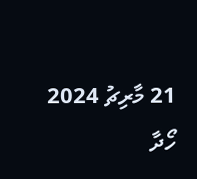21 މާރިޗު 2024
ހޯދާ